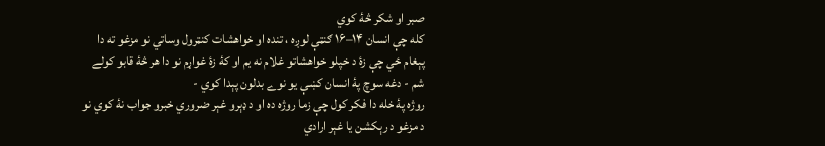صبر او شکر څۀ کوي
کله چې انسان ۱۴–۱۶ ګنټې لوږه ، تنده او خواهشات کنټرول وساتي نو مزغو ته دا پېغام ځي چې زۀ د خپلو خواهشاتو غلام نه يم او کۀ زۀ غواړم نو دا هر څۀ قابو کولے شم - دغه سوچ پۀ انسان کښې يو نوے بدلون پېدا کوي -
روژه پۀ خله دا فکر کول چې زما روژه ده او د ډېرو غېر ضروري خبرو جواب نۀ کوي نو د مزغو د رېکشن يا غېر ارادي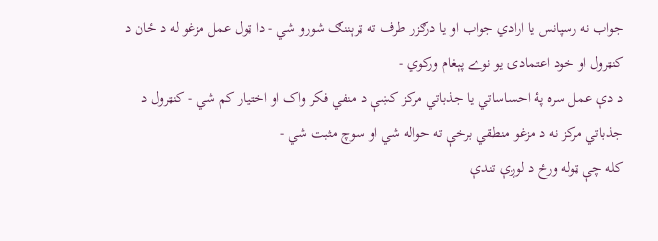جواب نه رسپانس يا ارادي جواب او يا درګزر طرف ته ټرېننګ شورو شي - دا ټول عمل مزغو له د ځان د کنټرول او خود اعتمادۍ يو نوے پېغام ورکوي -
د دې عمل سره پۀ احساساتي يا جذباتي مرکز کښې د منفي فکر واک او اختيار کم شي - کنټرول د جذباتي مرکز نه د مزغو منطقي برخې ته حواله شي او سوچ مثبت شي -
کله چې ټوله ورځ د لوږې تندې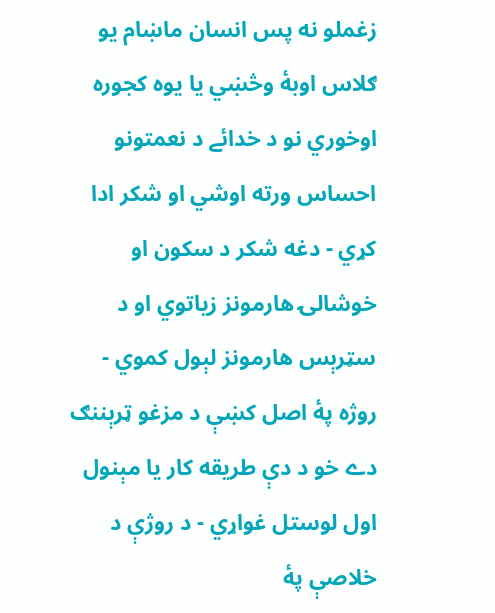زغملو نه پس انسان ماښام يو ګلاس اوبۀ وڅښي يا يوه کجوره اوخوري نو د خدائے د نعمتونو احساس ورته اوشي او شکر ادا کړي - دغه شکر د سکون او خوشالۍ هارمونز زياتوي او د سټرېس هارمونز لېول کموي -
روژه پۀ اصل کښې د مزغو ټرېننګ دے خو د دې طريقه کار يا مېنول اول لوستل غواړي - د روژې د خلاصې پۀ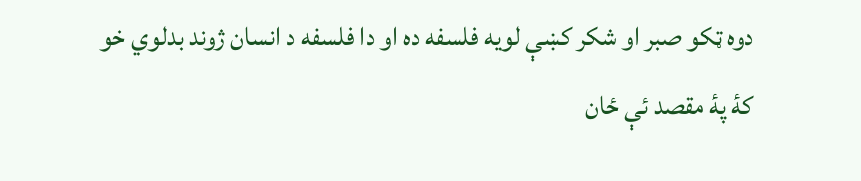دوه ټکو صبر او شکر کښې لویه فلسفه ده او دا فلسفه د انسان ژوند بدلوي خو کۀ پۀ مقصد ئې ځان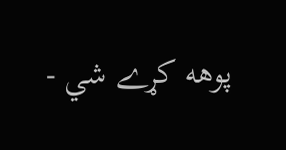پوهه کړے شي -